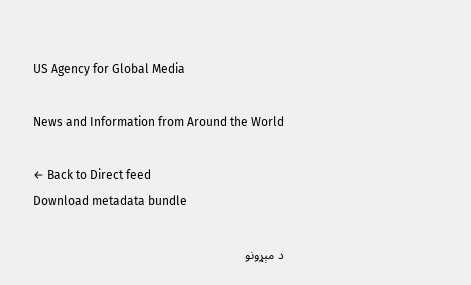US Agency for Global Media

News and Information from Around the World

← Back to Direct feed
Download metadata bundle

د مېړونو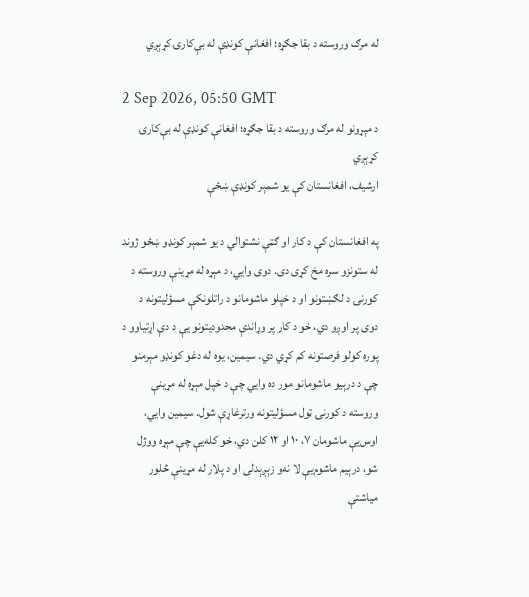له مرګ وروسته د بقا جګړه؛ افغانې کونډې له بې‌کارۍ کړېږي

2 Sep 2026, 05:50 GMT
د مېړونو له مرګ وروسته د بقا جګړه؛ افغانې کونډې له بې‌کارۍ کړېږي
ارشیف، افغانستان کې یو شمېر کونډې ښځې

په افغانستان کې د کار او ګټې نشتوالي د یو شمېر کونډو ښځو ژوند له ستونزو سره مخ کړی دی. دوی وایي، د مېړه له مړینې وروسته د کورنۍ د لګښتونو او د خپلو ماشومانو د راتلونکې مسؤلیتونه د دوی پر اوږو دي، خو د کار پر وړاندې محدودیتونو یې د دې اړتیاوو د پوره کولو فرصتونه کم کړي دي. سیمین، یوه له دغو کونډو مېرمنو چې د درېیو ماشومانو مور ده وايي چې د خپل مېړه له مړینې وروسته د کورنۍ ټول مسؤلیتونه ورترغاړې شول. سیمین وایي، اوس‌یې ماشومان ۷، ۱۰ او ۱۲ کلن دي، خو کله‌یې چې مېړه ووژل شو، درېیم ماشوم‌یې لا نه‌و زېږېدلی او د پلار له مړینې څلور میاشتې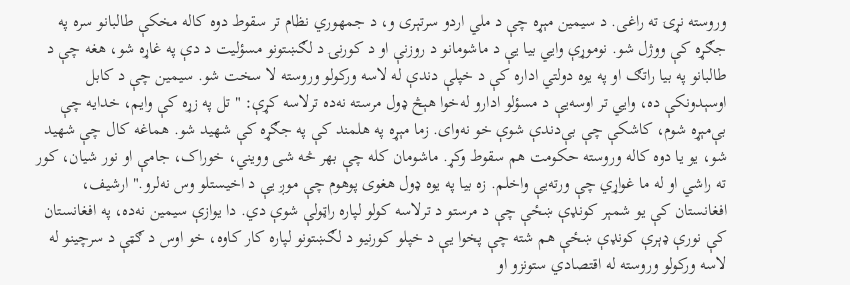وروسته نړۍ ته راغی. د سیمین مېړه چې د ملي اردو سرتېری و، د جمهوري نظام تر سقوط دوه کاله مخکې طالبانو سره په جګړه کې ووژل شو. نوموړې وایي بیا یې د ماشومانو د روزنې او د کورنۍ د لګښتونو مسؤلیت د دې په غاړه شو، هغه چې د طالبانو په بیا راتګ او په یوه دولتي اداره کې د خپلې دندې له لاسه ورکولو وروسته لا سخت شو. سیمین چې د کابل اوسېدونکې ده، وایي تر اوسه‌یې د مسؤلو ادارو له‌خوا هېڅ ډول مرسته نه‌ده ترلاسه کړې: "تل په زړه کې وایم، خدایه چې بې‌مېړه شوم، کاشکې چې بې‌دندې شوې خو نه‌وای. زما مېړه په هلمند کې په جګړه کې شهید شو. هماغه کال چې شهید شو، یو یا دوه کاله وروسته حکومت هم سقوط وکړ. ماشومان کله چې بهر څه شی وویني، خوراک، جامې او نور شیان، کور ته راشي او له ما غواړي چې ورته‌یې واخلم. زه بیا په یوه ډول هغوی پوهوم چې موږ یې د اخیستلو وس نه‌لرو." ارشیف، افغانستان کې یو شمېر کونډې ښځې چې د مرستو د ترلاسه کولو لپاره راټولې شوې دي. دا یوازې سیمین نه‌ده، په افغانستان کې نورې ډېرې کونډې ښځې هم شته چې پخوا یې د خپلو کورنیو د لګښتونو لپاره کار کاوه، خو اوس د ګټې د سرچینو له لاسه ورکولو وروسته له اقتصادي ستونزو او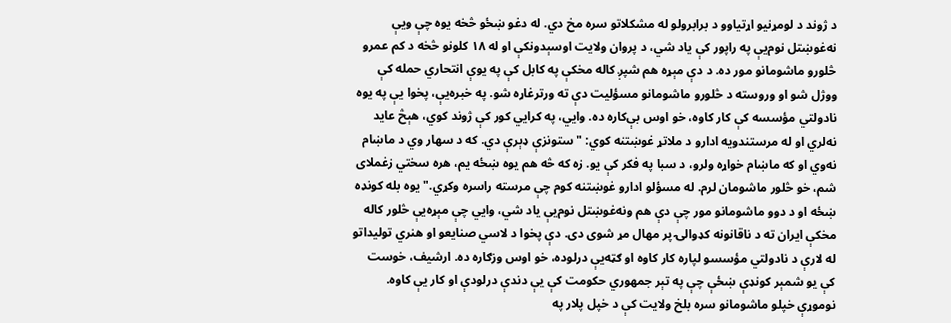د ژوند د لومړنیو اړتیاوو د برابرولو له مشکلاتو سره مخ دي. له دغو ښځو څخه یوه چې ویې نه‌غوښتل نوم‌یې په راپور کې یاد شي، د پروان ولایت اوسېدونکې او له ۱۸ کلونو څخه د کم عمرو څلورو ماشومانو مور ده. د دې مېړه هم شپږ کاله مخکې په کابل کې په یوې انتحاري حمله کې ووژل شو او وروسته د څلورو ماشومانو مسؤلیت دې ته ورترغاړه شو. په خبره‌یې، پخوا یې په یوه نادولتي مؤسسه کې کار کاوه، خو اوس بې‌کاره ده. وايي، په کرایي کور کې ژوند کوي، هېڅ عاید نه‌لري او له مرستندویه ادارو د ملاتړ غوښتنه کوي: "ستونزې ډېرې دي. که د سهار وي د ماښام نه‌وي او که ماښام خواړه ولرو، د سبا په فکر کې یو. زه که څه هم یوه ښځه یم، هره سختي زغملای شم، خو څلور ماشومان لرم. له مسؤلو ادارو غوښتنه کوم چې مرسته راسره وکړي." یوه بله کونډه ښځه او د دوو ماشومانو مور چې دې هم ونه‌غوښتل نوم‌یې یاد شي، وایي چې مېړه‌یې څلور کاله مخکې ایران ته د ناقانونه کډوالۍ پر مهال مړ شوی دی. دې پخوا د لاسي صنایعو او هنري تولیداتو له لارې د نادولتي مؤسسو لپاره کار کاوه او ګټه‌یې درلوده، خو اوس وزګاره ده. ارشیف، خوست کې یو شمېر کونډې ښځې چې په تېر جمهوري حکومت کې یې دندې درلودې او کار یې کاوه. نوموړې خپلو ماشومانو سره بلخ ولایت کې د خپل پلار په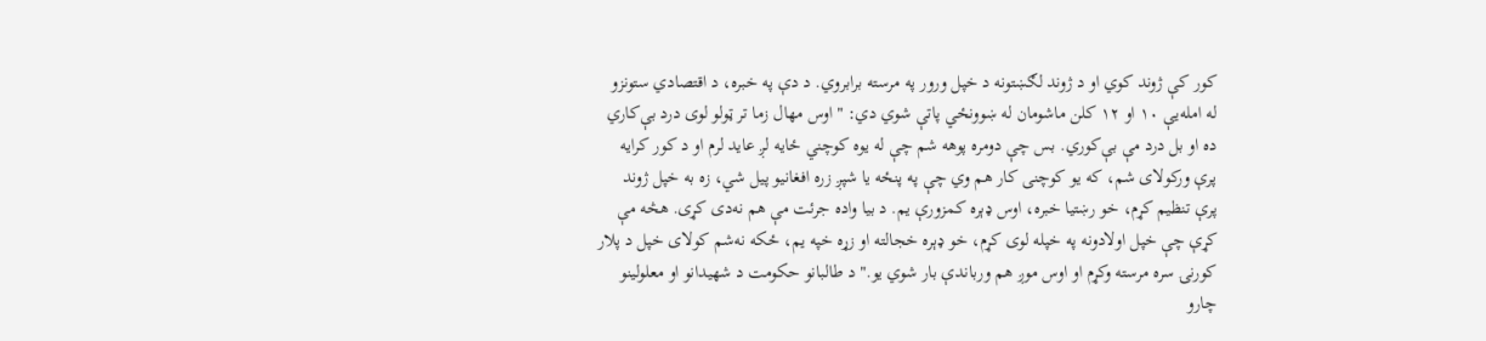کور کې ژوند کوي او د ژوند لګښتونه د خپل ورور په مرسته برابروي. د دې په خبره، د اقتصادي ستونزو له امله‌یې ۱۰ او ۱۲ کلن ماشومان له ښوونځي پاتې شوي دي: "اوس مهال زما تر ټولو لوی درد بې‌کاري ده او بل درد مې بې‌کوري. بس چې دومره پوهه شم چې له یوه کوچني ځایه لږ عاید لرم او د کور کرایه پرې ورکولای شم، که یو کوچنی کار هم وي چې په پنځه یا شپږ زره افغانیو پیل شي، زه به خپل ژوند پرې تنظیم کړم، خو رښتیا خبره، اوس ډېره کمزورې یم. د بیا واده جرئت مې هم نه‌دی کړی. هڅه مې کړې چې خپل اولادونه په خپله لوی کړم، خو ډېره خجالته او زړه خپه یم، ځکه نه‌شم کولای خپل د پلار کورنۍ سره مرسته وکړم او اوس موږ هم ورباندې بار شوي یو." د طالبانو حکومت د شهیدانو او معلولینو چارو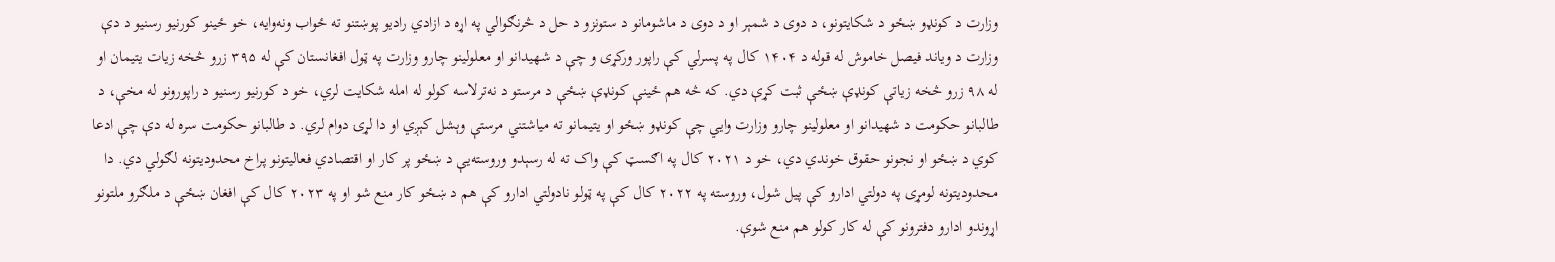وزارت د کونډو ښځو د شکایتونو، د دوی د شمېر او د دوی د ماشومانو د ستونزو د حل د څرنګوالي په اړه د ازادي رادیو پوښتنو ته ځواب ونه‌وایه، خو ځینو کورنیو رسنیو د دې وزارت د ویاند فیصل خاموش له قوله د ۱۴۰۴ کال په پسرلي کې راپور ورکړی و چې د شهیدانو او معلولینو چارو وزارت په ټول افغانستان کې له ۳۹۵ زرو څخه زیات یتیمان او له ۹۸ زرو څخه زیاتې کونډې ښځې ثبت کړې دي. که څه هم ځینې کونډې ښځې د مرستو د نه‌ترلاسه کولو له امله شکایت لري، خو د کورنیو رسنیو د راپورونو له مخې، د طالبانو حکومت د شهیدانو او معلولینو چارو وزارت وایي چې کونډو ښځو او یتیمانو ته میاشتني مرستې وېشل کېږي او دا لړۍ دوام لري. د طالبانو حکومت سره له دې چې ادعا کوي د ښځو او نجونو حقوق خوندي دي، خو د ۲۰۲۱ کال په اګسټ کې واک ته له رسېدو وروسته‌یې د ښځو پر کار او اقتصادي فعالیتونو پراخ محدودیتونه لګولي دي. دا محدودیتونه لومړی په دولتي ادارو کې پیل شول، وروسته په ۲۰۲۲ کال کې په ټولو نادولتي ادارو کې هم د ښځو کار منع شو او په ۲۰۲۳ کال کې افغان ښځې د ملګرو ملتونو اړوندو ادارو دفترونو کې له کار کولو هم منع شوې.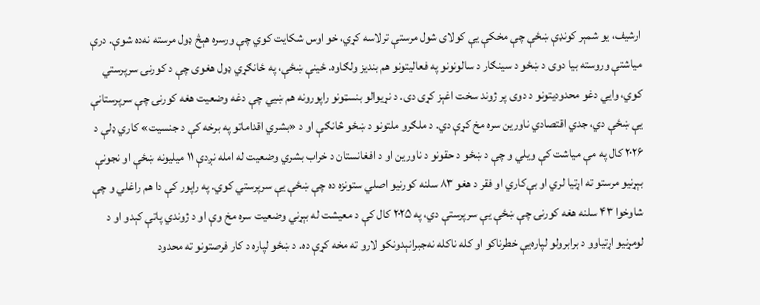ارشیف، یو شمېر کونډې ښځې چې مخکې یې کولای شول مرستې ترلاسه کړي، خو اوس شکایت کوي چې ورسره هېڅ ډول مرسته نه‌ده شوې. درې میاشتې وروسته بیا دوی د ښځو د سینګار د سالونونو په فعالیتونو هم بندیز ولګاوه. ځینې ښځې، په ځانګړي ډول هغوی چې د کورنۍ سرپرستي کوي، وایي دغو محدودیتونو د دوی پر ژوند سخت اغېز کړی دی. د نړیوالو بنسټونو راپورونه هم ښيي چې دغه وضعیت هغه کورنۍ چې سرپرستانې یې ښځې دي، جدي اقتصادي ناورین سره مخ کړې دي. د ملګرو ملتونو د ښځو څانګې او د «بشري اقداماتو په برخه کې د جنسیت» کاري ډلې د ۲۰۲۶ کال په مې میاشت کې ویلي و چې د ښځو د حقونو د ناورین او د افغانستان د خراب بشري وضعیت له امله نږدې ۱۱ میلیونه ښځې او نجونې بېړنیو مرستو ته اړتیا لري او بې‌کاري او فقر د هغو ۸۳ سلنه کورنیو اصلي ستونزه ده چې ښځې یې سرپرستي کوي. په راپور کې دا هم راغلي و چې شاوخوا ۴۳ سلنه هغه کورنۍ چې ښځې یې سرپرستې دي، په ۲۰۲۵ کال کې د معیشت له بېړني وضعیت سره مخ وې او د ژوندي پاتې کېدو او د لومړنیو اړتیاوو د برابرولو لپاره‌یې خطرناکو او کله ناکله نه‌جبرانېدونکو لارو ته مخه کړې ده. د ښځو لپاره د کار فرصتونو ته محدود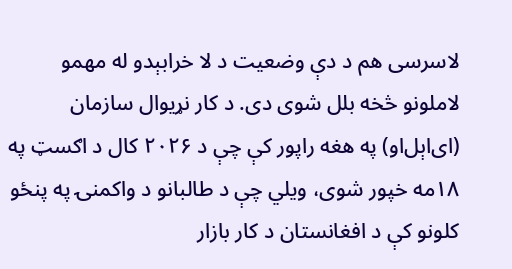لاسرسی هم د دې وضعیت د لا خرابېدو له مهمو لاملونو څخه بلل شوی دی. د کار نړیوال سازمان (ای‌اېل‌او) په هغه راپور کې چې د ۲۰۲۶ کال د اګسټ په ۱۸مه خپور شوی، ویلي چې د طالبانو د واکمنۍ په پنځو کلونو کې د افغانستان د کار بازار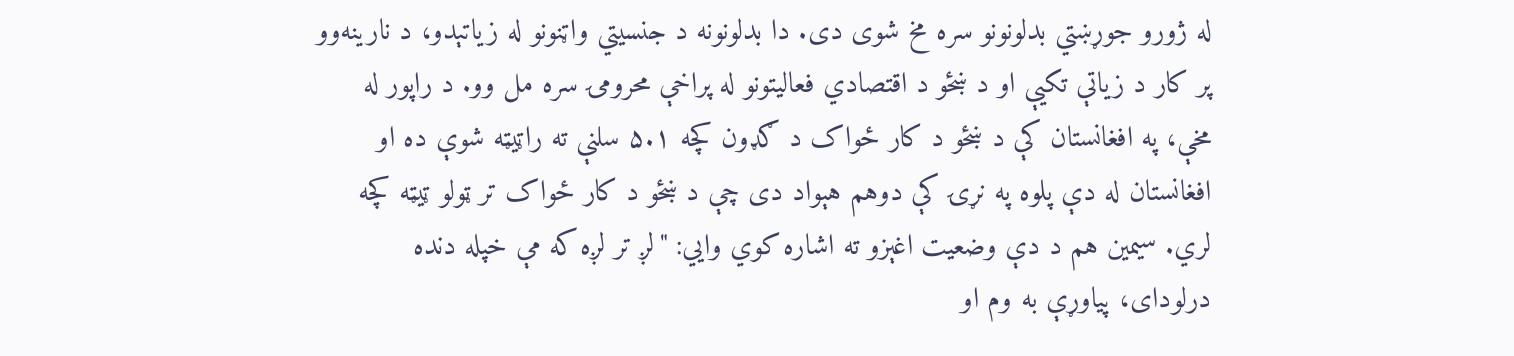له ژورو جوړښتي بدلونونو سره مخ شوی دی. دا بدلونونه د جنسیتي واټنونو له زیاتېدو، د نارینه‌وو پر کار د زیاتې تکیې او د ښځو د اقتصادي فعالیتونو له پراخې محرومۍ سره مل وو. د راپور له مخې، په افغانستان کې د ښځو د کار ځواک د ګډون کچه ۵.۱ سلنې ته راټیټه شوې ده او افغانستان له دې پلوه په نړۍ کې دوهم هېواد دی چې د ښځو د کار ځواک تر ټولو ټیټه کچه لري. سیمین هم د دې وضعیت اغېزو ته اشاره کوي وایي: "لږ تر لږه که مې خپله دنده درلودای، پیاوړې به وم او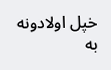خپل اولادونه به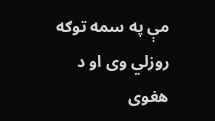مې په سمه توګه روزلي وی او د هغوی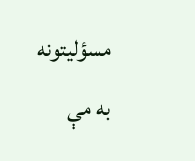مسؤلیتونه به مې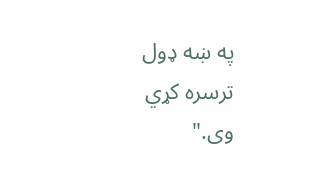په ښه ډول ترسره کړي وی."